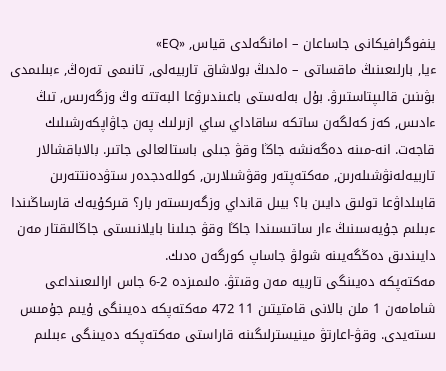ينفوگرافيكانى جاساعان – امانگەلدى قياس, «EQ»
ءيا, بارلىعىنىڭ ماقساتى – ەلدىڭ بولاشاق تاربيەلى, تانىمى تەرەڭ, ءبىلىمدى بۋىنىن قالىپتاستىرۋ. بۇل بەلەستى باعىندىرۋعا البەتتە وڭ وزگەرىس, تىڭ ءادىس, كەز كەلگەن ساتكە ساقاداي ساي ازىرلىك پەن جاۋاپكەرشىلىك قاجەت. انە-مىنە دەگەنشە جاڭا وقۋ جىلى باستالعالى جاتىر. بالاباقشالار تاربيەلەنۋشىلەرىن, مەكتەپتەر وقۋشىلارىن, كوللەدجدەر ستۋدەنتتەرىن قابىلداۋعا تولىق دايىن با؟ بيىل قانداي وزگەرىستەر بار؟ قىركۇيەك قارساڭىندا ءبىلىم جۇيەسىنىڭ ءار ساتىسىندا جاڭا وقۋ جىلىنا بايلانىستى جاڭالىقتار مەن دايىندىق دەڭگەيىنە شولۋ جاساپ كورگەن ەدىك.
مەكتەپكە دەيىنگى تاربيە مەن وقىتۋ. ەلىمىزدە 2-6 جاس ارالىعىنداعى شامامەن 1 ملن بالانى قامتيتىن 11 472 مەكتەپكە دەيىنگى ۇيىم جۇمىس ىستەيدى. وقۋ-اعارتۋ مينيسترلىگىنە قاراستى مەكتەپكە دەيىنگى ءبىلىم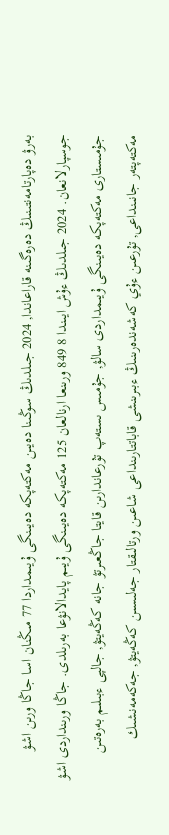بەرۋ دەپارتامەنتىنىڭ دەرەگىنە قاراعاندا, 2024 جىلدىڭ سوڭىنا دەيىن مەكتەپكە دەيىنگى ۇيىمداردا 77 مىڭنان اسا جاڭا ورىن اشۋ جوسپارلانعان. 2024 جىلدىڭ ءۇش ايىندا 8 849 ورىنعا ارنالعان 125 مەكتەپكە دەيىنگى ۇيىم پايدالانۋعا بەرىلدى. جاڭا ورىنداردى اشۋ جۇمىستارى مەكتەپكە دەيىنگى ۇيىمداردى سالۋ, جۇمىس ىستەپ تۇرعاندارىن قايتا جاڭعىرتۋ جانە كەڭەيتۋ, جالپى ءبىلىم بەرەتىن مەكتەپتەر جانىنداعى, تۇرعىن ءۇي كەشەندەرىنىڭ ءبىرىنشى قاباتتارىنداعى شاعىن ورتالىقتار جەلىسىن كەڭەيتۋ, جەكەمەنشىك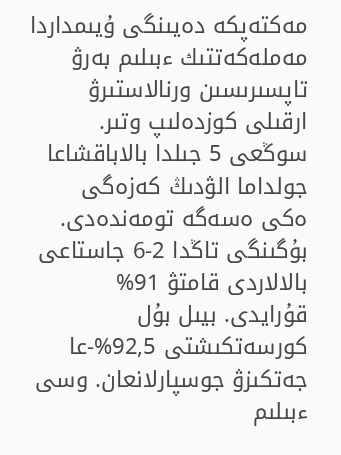مەكتەپكە دەيىنگى ۇيىمداردا مەملەكەتتىك ءبىلىم بەرۋ تاپسىرىسىن ورنالاستىرۋ ارقىلى كوزدەلىپ وتىر. سوڭعى 5 جىلدا بالاباقشاعا جولداما الۋدىڭ كەزەگى ەكى ەسەگە تومەندەدى. بۇگىنگى تاڭدا 2-6 جاستاعى بالالاردى قامتۋ 91% قۇرايدى. بيىل بۇل كورسەتكىشتى 92,5%-عا جەتكىزۋ جوسپارلانعان. وسى ءبىلىم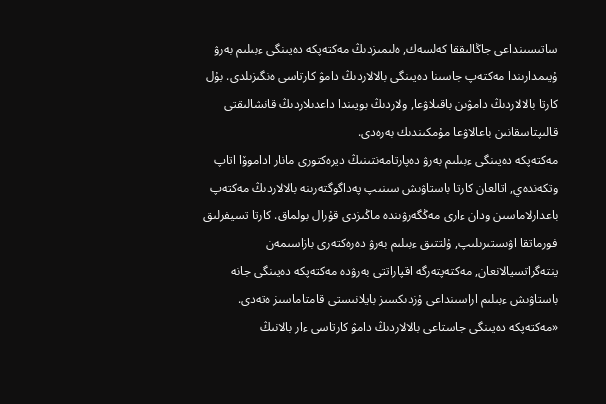ساتىسىنداعى جاڭالىققا كەلسەك, ەلىمىزدىڭ مەكتەپكە دەيىنگى ءبىلىم بەرۋ ۇيىمدارىندا مەكتەپ جاسىنا دەيىنگى بالالاردىڭ دامۋ كارتاسى ەنگىزىلدى. بۇل كارتا بالالاردىڭ دامۋىن باقىلاۋعا, ولاردىڭ بويىندا داعدىلاردىڭ قانشالىقتى قالىپتاسقانىن باعالاۋعا مۇمكىندىك بەرەدى.
مەكتەپكە دەيىنگى ءبىلىم بەرۋ دەپارتامەنتىنىڭ ديرەكتورى مانار اداموۆا اتاپ وتكەندەي, اتالعان كارتا باستاۋىش سىنىپ پەداگوگتەرىنە بالالاردىڭ مەكتەپ باعدارلاماسىن ودان ءارى مەڭگەرۋىندە ماڭىزدى قۇرال بولماق. كارتا تسيفرلىق فورماتقا اۋىستىرىلىپ, ۇلتتىق ءبىلىم بەرۋ دەرەكتەرى بازاسىمەن ينتەگراتسيالانعان, مەكتەپتەرگە اقپاراتتى بەرۋدە مەكتەپكە دەيىنگى جانە باستاۋىش ءبىلىم اراسىنداعى ۇزدىكسىز بايلانىستى قامتاماسىز ەتەدى.
«مەكتەپكە دەيىنگى جاستاعى بالالاردىڭ دامۋ كارتاسى ءار بالانىڭ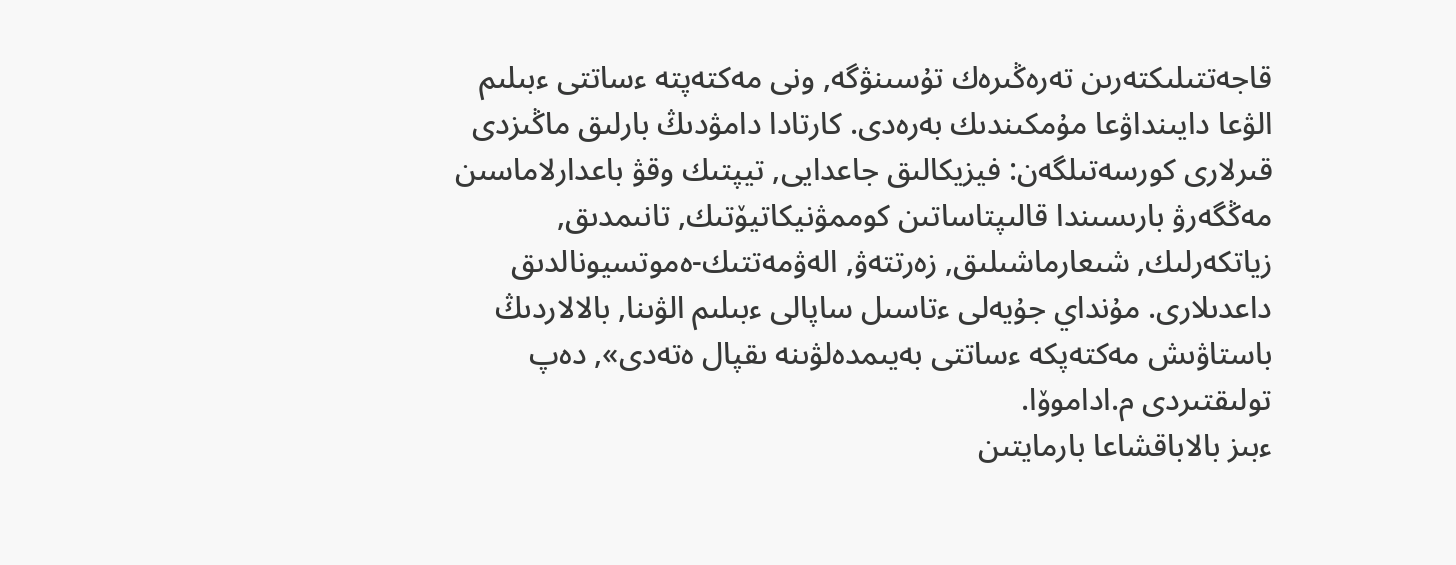قاجەتتىلىكتەرىن تەرەڭىرەك تۇسىنۋگە, ونى مەكتەپتە ءساتتى ءبىلىم الۋعا دايىنداۋعا مۇمكىندىك بەرەدى. كارتادا دامۋدىڭ بارلىق ماڭىزدى قىرلارى كورسەتىلگەن: فيزيكالىق جاعدايى, تيپتىك وقۋ باعدارلاماسىن مەڭگەرۋ بارىسىندا قالىپتاساتىن كوممۋنيكاتيۆتىك, تانىمدىق, زياتكەرلىك, شىعارماشىلىق, زەرتتەۋ, الەۋمەتتىك-ەموتسيونالدىق داعدىلارى. مۇنداي جۇيەلى ءتاسىل ساپالى ءبىلىم الۋىنا, بالالاردىڭ باستاۋىش مەكتەپكە ءساتتى بەيىمدەلۋىنە ىقپال ەتەدى», دەپ تولىقتىردى م.اداموۆا.
ءبىز بالاباقشاعا بارمايتىن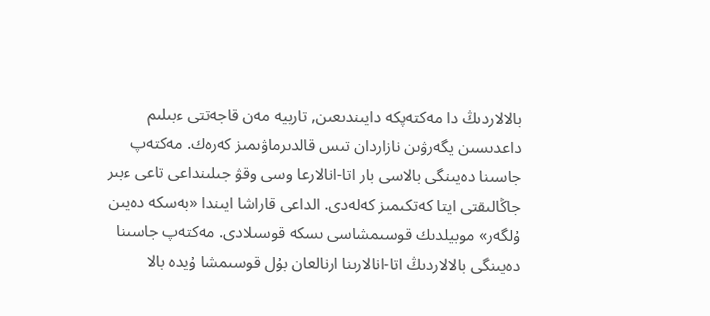بالالاردىڭ دا مەكتەپكە دايىندىعىن, تاربيە مەن قاجەتتى ءبىلىم داعدىسىن يگەرۋىن نازاردان تىس قالدىرماۋىمىز كەرەك. مەكتەپ جاسىنا دەيىنگى بالاسى بار اتا-انالارعا وسى وقۋ جىلىنداعى تاعى ءبىر جاڭالىقتى ايتا كەتكىمىز كەلەدى. الداعى قاراشا ايىندا «بەسكە دەيىن ۇلگەر» موبيلدىك قوسىمشاسى ىسكە قوسىلادى. مەكتەپ جاسىنا دەيىنگى بالالاردىڭ اتا-انالارىنا ارنالعان بۇل قوسىمشا ۇيدە بالا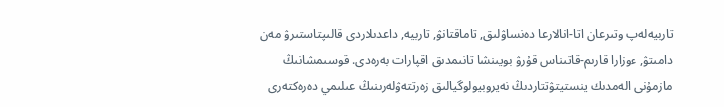تاربيەلەپ وتىرعان اتا-انالارعا دەنساۋلىق, تاماقتانۋ, تاربيە, داعدىلاردى قالىپتاستىرۋ مەن دامىتۋ, ءوزارا قارىم-قاتىناس قۇرۋ بويىنشا تانىمدىق اقپارات بەرەدى. قوسىمشانىڭ مازمۇنى الەمدىك ينستيتۋتتاردىڭ نەيروبيولوگيالىق زەرتتەۋلەرىنىڭ عىلىمي دەرەكتەرى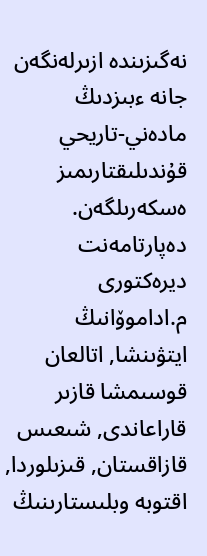نەگىزىندە ازىرلەنگەن جانە ءبىزدىڭ مادەني-تاريحي قۇندىلىقتارىمىز ەسكەرىلگەن. دەپارتامەنت ديرەكتورى م.اداموۆانىڭ ايتۋىنشا, اتالعان قوسىمشا قازىر قاراعاندى, شىعىس قازاقستان, قىزىلوردا, اقتوبە وبلىستارىنىڭ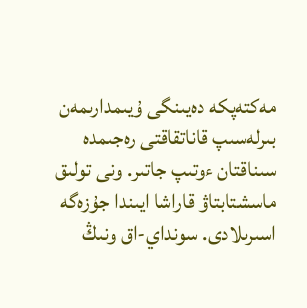مەكتەپكە دەيىنگى ۇيىمدارىمەن بىرلەسىپ قاناتقاقتى رەجىمدە سىناقتان ءوتىپ جاتىر. ونى تولىق ماسشتابتاۋ قاراشا ايىندا جۇزەگە اسىرىلادى. سونداي-اق ونىڭ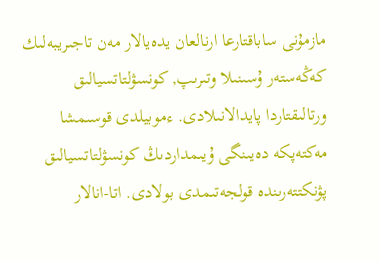مازمۇنى ساباقتارعا ارنالعان يدەيالار مەن تاجىريبەلىك كەڭەستەر ۇسىنىلا وتىرىپ, كونسۋلتاتسيالىق ورتالىقتاردا پايدالانىلادى. ءموبيلدى قوسىمشا مەكتەپكە دەيىنگى ۇيىمداردىڭ كونسۋلتاتسيالىق پۋنكتتەرىندە قولجەتىمدى بولادى. اتا-انالار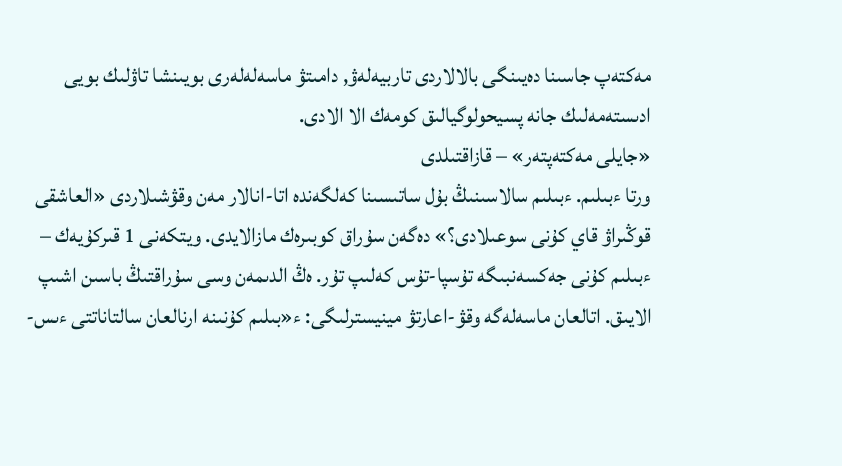مەكتەپ جاسىنا دەيىنگى بالالاردى تاربيەلەۋ, دامىتۋ ماسەلەلەرى بويىنشا تاۋلىك بويى ادىستەمەلىك جانە پسيحولوگيالىق كومەك الا الادى.
«جايلى مەكتەپتەر» – قازاقتىلدى
ورتا ءبىلىم. ءبىلىم سالاسىنىڭ بۇل ساتىسىنا كەلگەندە اتا-انالار مەن وقۋشىلاردى «العاشقى قوڭىراۋ قاي كۇنى سوعىلادى؟» دەگەن سۇراق كوبىرەك مازالايدى. ويتكەنى 1 قىركۇيەك – ءبىلىم كۇنى جەكسەنبىگە تۇسپا-تۇس كەلىپ تۇر. ەڭ الدىمەن وسى سۇراقتىڭ باسىن اشىپ الايىق. اتالعان ماسەلەگە وقۋ-اعارتۋ مينيسترلىگى: ء«بىلىم كۇنىنە ارنالعان سالتاناتتى ءىس-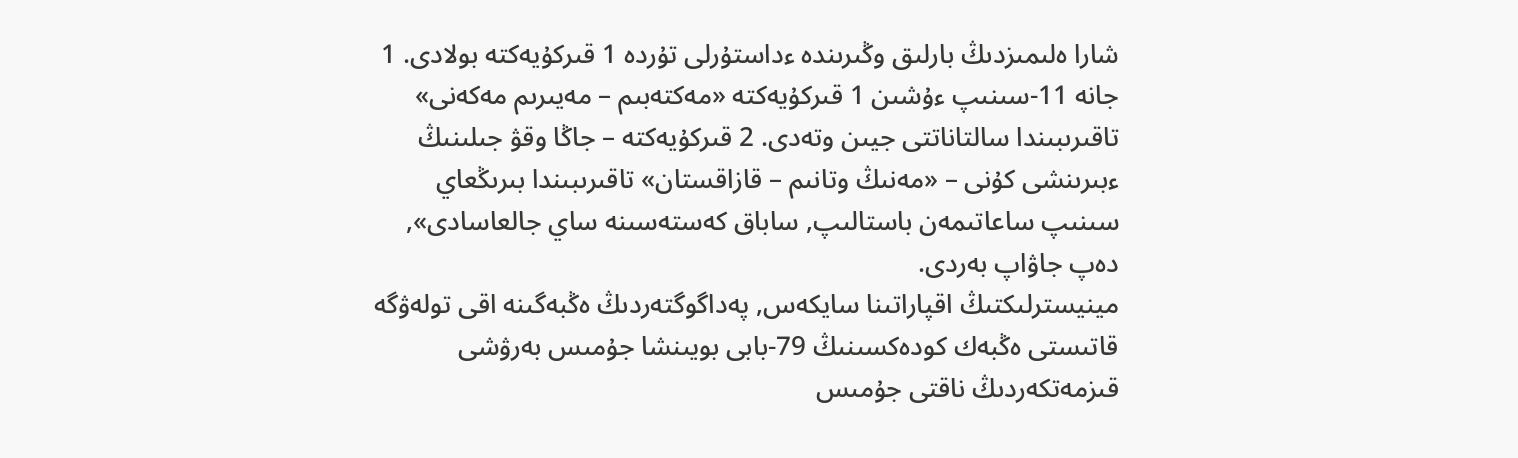شارا ەلىمىزدىڭ بارلىق وڭىرىندە ءداستۇرلى تۇردە 1 قىركۇيەكتە بولادى. 1 جانە 11-سىنىپ ءۇشىن 1 قىركۇيەكتە «مەكتەبىم – مەيىرىم مەكەنى» تاقىرىبىندا سالتاناتتى جيىن وتەدى. 2 قىركۇيەكتە – جاڭا وقۋ جىلىنىڭ ءبىرىنشى كۇنى – «مەنىڭ وتانىم – قازاقستان» تاقىرىبىندا بىرىڭعاي سىنىپ ساعاتىمەن باستالىپ, ساباق كەستەسىنە ساي جالعاسادى», دەپ جاۋاپ بەردى.
مينيسترلىكتىڭ اقپاراتىنا سايكەس, پەداگوگتەردىڭ ەڭبەگىنە اقى تولەۋگە قاتىستى ەڭبەك كودەكسىنىڭ 79-بابى بويىنشا جۇمىس بەرۋشى قىزمەتكەردىڭ ناقتى جۇمىس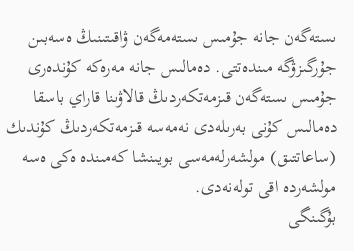ىستەگەن جانە جۇمىس ىستەمەگەن ۋاقىتىنىڭ ەسەبىن جۇرگىزۋگە مىندەتتى. دەمالىس جانە مەرەكە كۇندەرى جۇمىس ىستەگەن قىزمەتكەردىڭ قالاۋىنا قاراي باسقا دەمالىس كۇنى بەرىلەدى نەمەسە قىزمەتكەردىڭ كۇندىك (ساعاتتىق) مولشەرلەمەسى بويىنشا كەمىندە ەكى ەسە مولشەردە اقى تولەنەدى.
بۇگىنگى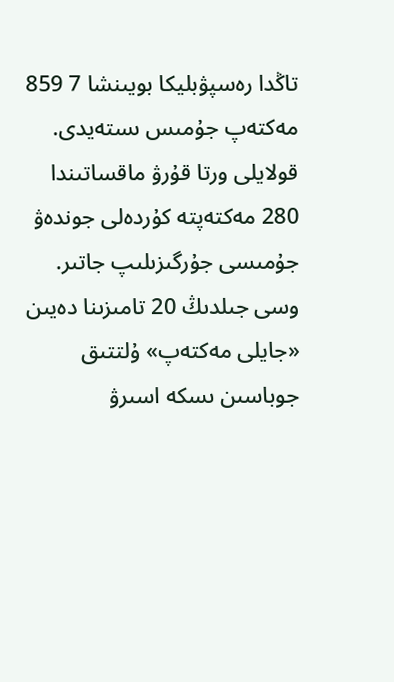تاڭدا رەسپۋبليكا بويىنشا 7 859 مەكتەپ جۇمىس ىستەيدى. قولايلى ورتا قۇرۋ ماقساتىندا 280 مەكتەپتە كۇردەلى جوندەۋ جۇمىسى جۇرگىزىلىپ جاتىر. وسى جىلدىڭ 20 تامىزىنا دەيىن «جايلى مەكتەپ» ۇلتتىق جوباسىن ىسكە اسىرۋ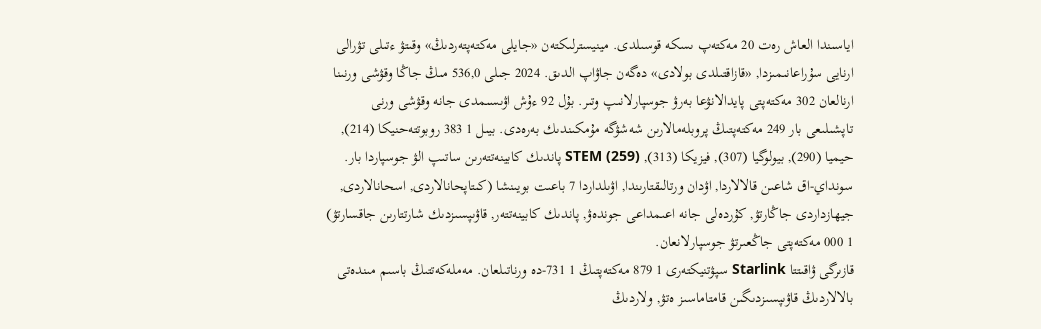اياسىندا العاش رەت 20 مەكتەپ ىسكە قوسىلدى. مينيسترلىكتەن «جايلى مەكتەپتەردىڭ» وقىتۋ ءتىلى تۋرالى ارنايى سۇراعانىمىزدا, «قازاقتىلدى بولادى» دەگەن جاۋاپ الدىق. 2024 جىلى 536,0 مىڭ جاڭا وقۋشى ورنىنا ارنالعان 302 مەكتەپتى پايدالانۋعا بەرۋ جوسپارلانىپ وتىر. بۇل 92 ءۇش اۋىسىمدى جانە وقۋشى ورنى تاپشىلىعى بار 249 مەكتەپتىڭ پروبلەمالارىن شەشۋگە مۇمكىندىك بەرەدى. بيىل 1 383 روبوتتەحنيكا (214), حيميا (290), بيولوگيا (307), فيزيكا (313), STEM (259) پاندىك كابينەتتەرىن ساتىپ الۋ جوسپاردا بار. سونداي-اق شاعىن قالالاردا, اۋدان ورتالىقتارىندا, اۋىلداردا 7 باعىت بويىنشا (كىتاپحانالاردى, اسحانالاردى, جيھازداردى جاڭارتۋ, كۇردەلى جانە اعىمداعى جوندەۋ, پاندىك كابينەتتەر, قاۋىپسىزدىك شارتتارىن جاقسارتۋ) 1 000 مەكتەپتى جاڭعىرتۋ جوسپارلانعان.
قازىرگى ۋاقىتتا Starlink سپۋتنيكتەرى 1 879 مەكتەپتىڭ 1 731-دە ورناتىلعان. مەملەكەتتىڭ باسىم مىندەتى بالالاردىڭ قاۋىپسىزدىگىن قامتاماسىز ەتۋ, ولاردىڭ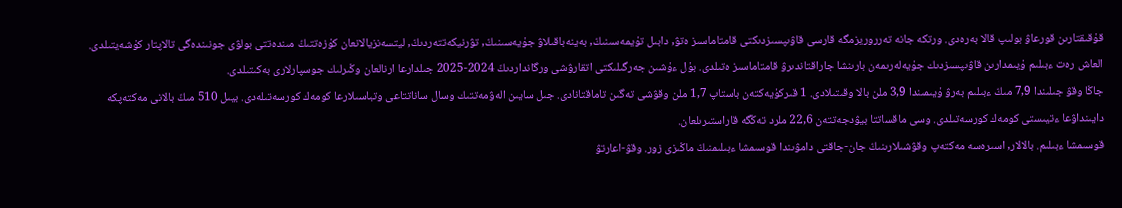قۇقىقتارىن قورعاۋ بولىپ قالا بەرەدى. ورتكە جانە تەرروريزمگە قارسى قاۋىپسىزدىكتى قامتاماسىز ەتۋ, دابىل تۇيمەسىنىڭ, بەينەباقىلاۋ جۇيەسىنىڭ, تۋرنيكەتتەردىڭ, ليتسەنزيالانعان كۇزەتتىڭ مىندەتتى بولۋى جونىندەگى تالاپتار كۇشەيتىلدى. العاش رەت ءبىلىم ۇيىمدارىن قاۋىپسىزدىك جۇيەلەرىمەن بارىنشا جاراقتاندىرۋ قامتاماسىز ەتىلدى. بۇل ءۇشىن جەرگىلىكتى اتقارۋشى ورگانداردىڭ 2024-2025 جىلدارعا ارنالعان وڭىرلىك جوسپارلارى بەكىتىلدى.
جاڭا وقۋ جىلىندا 7,9 مىڭ ءبىلىم بەرۋ ۇيىمىندا 3,9 ملن بالا وقىتىلادى. 1 قىركۇيەكتەن باستاپ 1,7 ملن وقۋشى تەگىن تاماقتانادى. جىل سايىن الەۋمەتتىك وسال ساناتتاعى وتباسىلارعا كومەك كورسەتىلەدى. بيىل 510 مىڭ بالانى مەكتەپكە دايىنداۋعا ءتيىستى كومەك كورسەتىلدى. وسى ماقساتتا بيۋدجەتتەن 22,6 ملرد تەڭگە قاراستىرىلعان.
قوسىمشا ءبىلىم. بالالار, اسىرەسە مەكتەپ وقۋشىلارىنىڭ جان-جاقتى دامۋىندا قوسىمشا ءبىلىمنىڭ ماڭىزى زور. وقۋ-اعارتۋ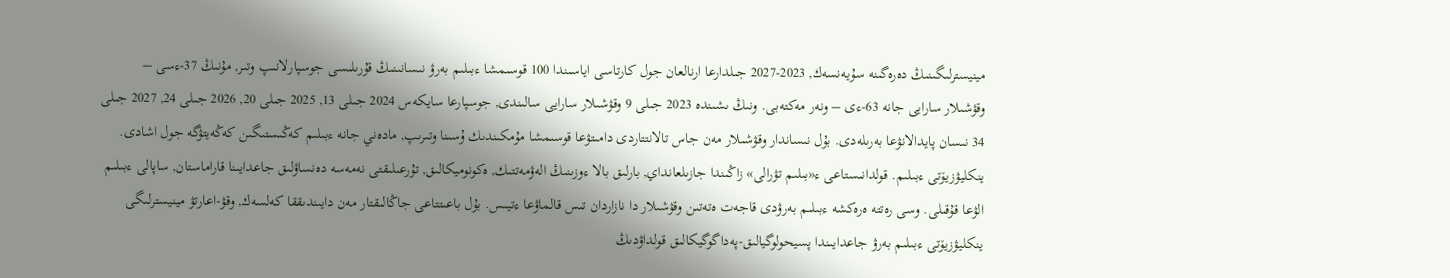مينيسترلىگىنىڭ دەرەگىنە سۇيەنسەك, 2023-2027 جىلدارعا ارنالعان جول كارتاسى اياسىندا 100 قوسىمشا ءبىلىم بەرۋ نىسانىنىڭ قۇرىلىسى جوسپارلانىپ وتىر, مۇنىڭ 37-ءسى – وقۋشىلار سارايى جانە 63-ءى – ونەر مەكتەبى. ونىڭ ىشىندە 2023 جىلى 9 وقۋشىلار سارايى سالىندى, جوسپارعا سايكەس 2024 جىلى 13, 2025 جىلى 20, 2026 جىلى 24, 2027 جىلى 34 نىسان پايدالانۋعا بەرىلەدى. بۇل نىساندار وقۋشىلار مەن جاس تالانتتاردى دامىتۋعا قوسىمشا مۇمكىندىك ۇسىنا وتىرىپ, مادەني جانە ءبىلىم كەڭىستىگىن كەڭەيتۋگە جول اشادى.
ينكليۋزيۆتى ءبىلىم. قولدانىستاعى ء«بىلىم تۋرالى» زاڭىندا جازىلعانداي, بارلىق بالا ءوزىنىڭ الەۋمەتتىك, ەكونوميكالىق, تۇرعىلىقتى نەمەسە دەنساۋلىق جاعدايىنا قاراماستان, ساپالى ءبىلىم الۋعا قۇقىلى. وسى رەتتە ەرەكشە ءبىلىم بەرۋدى قاجەت ەتەتىن وقۋشىلار دا نازاردان تىس قالماۋعا ءتيىس. بۇل باعىتتاعى جاڭالىقتار مەن دايىندىققا كەلسەك, وقۋ-اعارتۋ مينيسترلىگى ينكليۋزيۆتى ءبىلىم بەرۋ جاعدايىندا پسيحولوگيالىق-پەداگوگيكالىق قولداۋدىڭ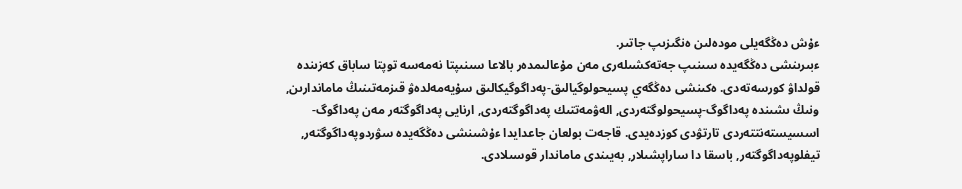ءۇش دەڭگەيلى مودەلىن ەنگىزىپ جاتىر.
ءبىرىنشى دەڭگەيدە سىنىپ جەتەكشىلەرى مەن مۇعالىمدەر بالاعا سىنىپتا نەمەسە توپتا ساباق كەزىندە قولداۋ كورسەتەدى. ەكىنشى دەڭگەي پسيحولوگيالىق-پەداگوگيكالىق سۇيەمەلدەۋ قىزمەتىنىڭ ماماندارىن, ونىڭ ىشىندە پەداگوگ-پسيحولوگتەردى, الەۋمەتتىك پەداگوگتەردى, ارنايى پەداگوگتەر مەن پەداگوگ-اسسيستەنتتەردى تارتۋدى كوزدەيدى. قاجەت بولعان جاعدايدا ءۇشىنشى دەڭگەيدە سۋردوپەداگوگتەر, تيفلوپەداگوگتەر, باسقا دا ساراپشىلار, بەيىندى ماماندار قوسىلادى.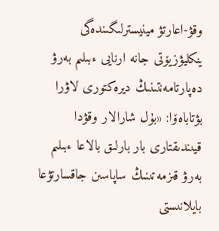وقۋ-اعارتۋ مينيسترلىگىندەگى ينكليۋزيۆتى جانە ارنايى ءبىلىم بەرۋ دەپارتامەنتىنىڭ ديرەكتورى لاۋرا بۋتاباەۆا: «بۇل شارالار وقۋدا قيىندىقتارى بار بارلىق بالاعا ءبىلىم بەرۋ قىزمەتىنىڭ ساپاسىن جاقسارتۋعا بايلانىستى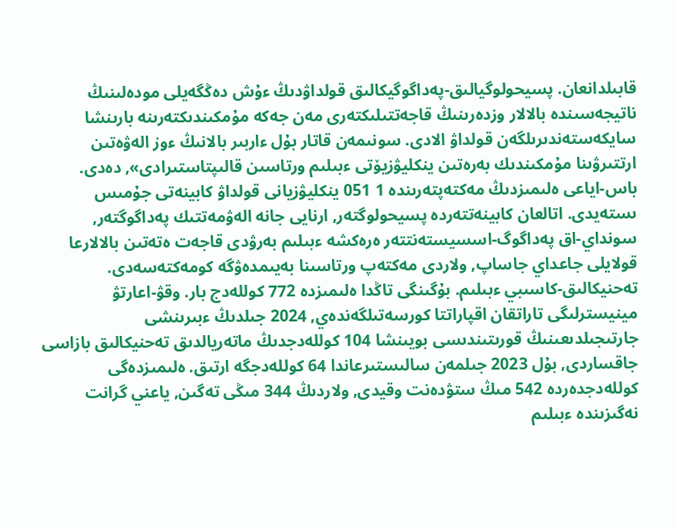قابىلدانعان. پسيحولوگيالىق-پەداگوگيكالىق قولداۋدىڭ ءۇش دەڭگەيلى مودەلىنىڭ ناتيجەسىندە بالالار وزدەرىنىڭ قاجەتتىلىكتەرى مەن جەكە مۇمكىندىكتەرىنە بارىنشا سايكەستەندىرىلگەن قولداۋ الادى. سونىمەن قاتار بۇل ءاربىر بالانىڭ ءوز الەۋەتىن ارتتىرۋىنا مۇمكىندىك بەرەتىن ينكليۋزيۆتى ءبىلىم ورتاسىن قالىپتاستىرادى», دەدى.
باس-اياعى ەلىمىزدىڭ مەكتەپتەرىندە 1 051 ينكليۋزيانى قولداۋ كابينەتى جۇمىس ىستەيدى. اتالعان كابينەتتەردە پسيحولوگتەر, ارنايى جانە الەۋمەتتىك پەداگوگتەر, سونداي-اق پەداگوگ-اسسيستەنتتەر ەرەكشە ءبىلىم بەرۋدى قاجەت ەتەتىن بالالارعا قولايلى جاعداي جاساپ, ولاردى مەكتەپ ورتاسىنا بەيىمدەۋگە كومەكتەسەدى.
تەحنيكالىق-كاسىبي ءبىلىم. بۇگىنگى تاڭدا ەلىمىزدە 772 كوللەدج بار. وقۋ-اعارتۋ مينيسترلىگى تاراتقان اقپاراتتا كورسەتىلگەندەي, 2024 جىلدىڭ ءبىرىنشى جارتىجىلدىعىنىڭ قورىتىندىسى بويىنشا 104 كوللەدجدىڭ ماتەريالدىق تەحنيكالىق بازاسى جاقساردى, بۇل 2023 جىلمەن سالىستىرعاندا 64 كوللەدجگە ارتىق. ەلىمىزدەگى كوللەدجدەردە 542 مىڭ ستۋدەنت وقيدى, ولاردىڭ 344 مىڭى تەگىن, ياعني گرانت نەگىزىندە ءبىلىم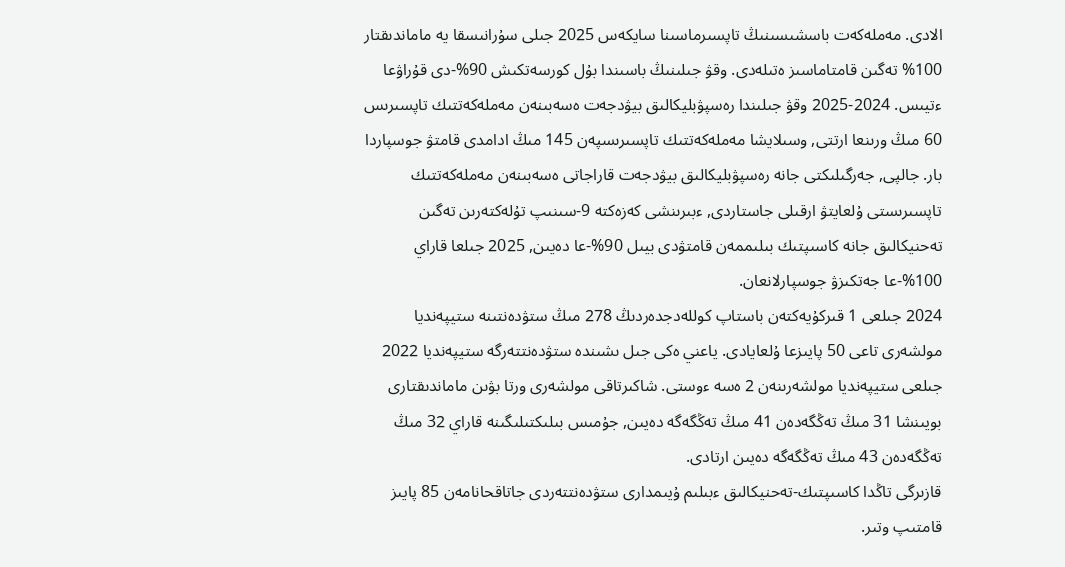الادى. مەملەكەت باسشىسىنىڭ تاپسىرماسىنا سايكەس 2025 جىلى سۇرانىسقا يە ماماندىقتار 100% تەگىن قامتاماسىز ەتىلەدى. وقۋ جىلىنىڭ باسىندا بۇل كورسەتكىش 90%-دى قۇراۋعا ءتيىس. 2024-2025 وقۋ جىلىندا رەسپۋبليكالىق بيۋدجەت ەسەبىنەن مەملەكەتتىك تاپسىرىس 60 مىڭ ورىنعا ارتتى, وسىلايشا مەملەكەتتىك تاپسىرىسپەن 145 مىڭ ادامدى قامتۋ جوسپاردا بار. جالپى, جەرگىلىكتى جانە رەسپۋبليكالىق بيۋدجەت قاراجاتى ەسەبىنەن مەملەكەتتىك تاپسىرىستى ۇلعايتۋ ارقىلى جاستاردى, ءبىرىنشى كەزەكتە 9-سىنىپ تۇلەكتەرىن تەگىن تەحنيكالىق جانە كاسىپتىك بىلىممەن قامتۋدى بيىل 90%-عا دەيىن, 2025 جىلعا قاراي 100%-عا جەتكىزۋ جوسپارلانعان.
2024 جىلعى 1 قىركۇيەكتەن باستاپ كوللەدجدەردىڭ 278 مىڭ ستۋدەنتىنە ستيپەنديا مولشەرى تاعى 50 پايىزعا ۇلعايادى. ياعني ەكى جىل ىشىندە ستۋدەنتتەرگە ستيپەنديا 2022 جىلعى ستيپەنديا مولشەرىنەن 2 ەسە ءوستى. شاكىرتاقى مولشەرى ورتا بۋىن ماماندىقتارى بويىنشا 31 مىڭ تەڭگەدەن 41 مىڭ تەڭگەگە دەيىن, جۇمىس بىلىكتىلىگىنە قاراي 32 مىڭ تەڭگەدەن 43 مىڭ تەڭگەگە دەيىن ارتادى.
قازىرگى تاڭدا كاسىپتىك-تەحنيكالىق ءبىلىم ۇيىمدارى ستۋدەنتتەردى جاتاقحانامەن 85 پايىز قامتىپ وتىر.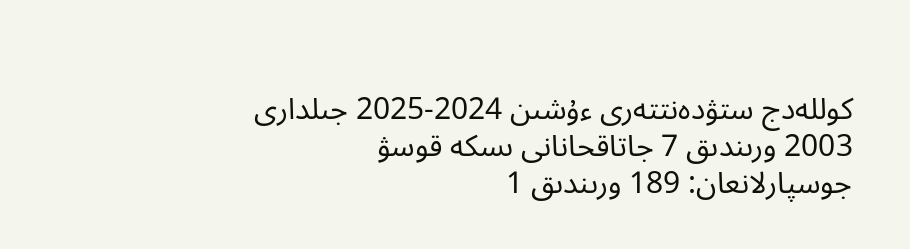كوللەدج ستۋدەنتتەرى ءۇشىن 2024-2025 جىلدارى 2003 ورىندىق 7 جاتاقحانانى ىسكە قوسۋ جوسپارلانعان: 189 ورىندىق 1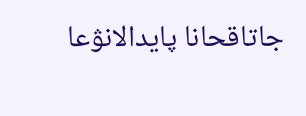جاتاقحانا پايدالانۋعا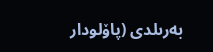بەرىلدى (پاۆلودار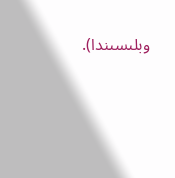وبلىسىندا).